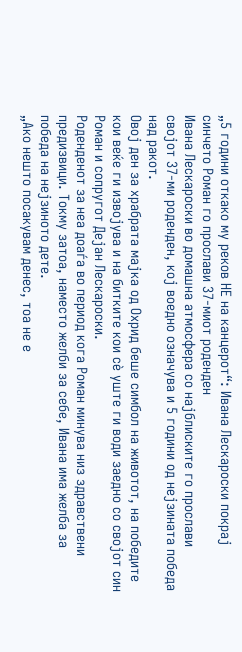„5 години откако му реков НЕ на канцерот“: Ивана Лескароски покрај синчето Роман го прослави 37-миот роденден
Ивана Лескароски во домашна атмосфера со најблиските го прослави својот 37-ми роденден, кој воедно означува и 5 години од нејзината победа над ракот.
Овој ден за храбрата мајка од Охрид беше симбол на животот, на победите кои веќе ги извојува и на битките кои сè уште ги води заедно со својот син Роман и сопругот Дејан Лескароски.
Роденденот за неа доаѓа во период кога Роман минува низ здравствени предизвици. Токму затоа, наместо желби за себе, Ивана има желба за победа на нејзиното дете.
„Ако нешто посакувам денес, тоа не е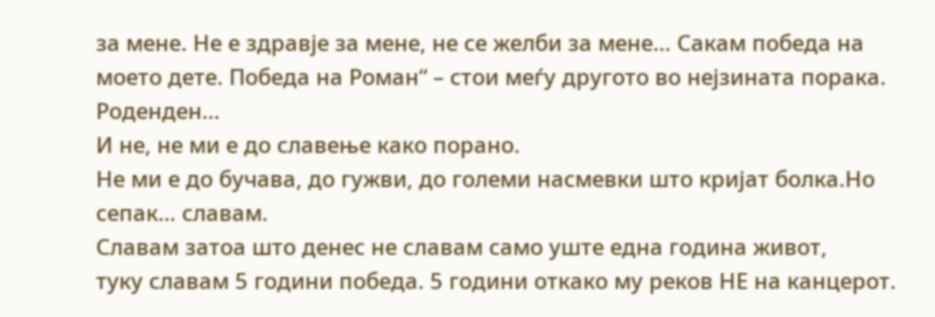за мене. Не е здравје за мене, не се желби за мене… Сакам победа на моето дете. Победа на Роман“ – стои меѓу другото во нејзината порака.
Роденден…
И не, не ми е до славење како порано.
Не ми е до бучава, до гужви, до големи насмевки што кријат болка.Но сепак… славам.
Славам затоа што денес не славам само уште една година живот,
туку славам 5 години победа. 5 години откако му реков НЕ на канцерот.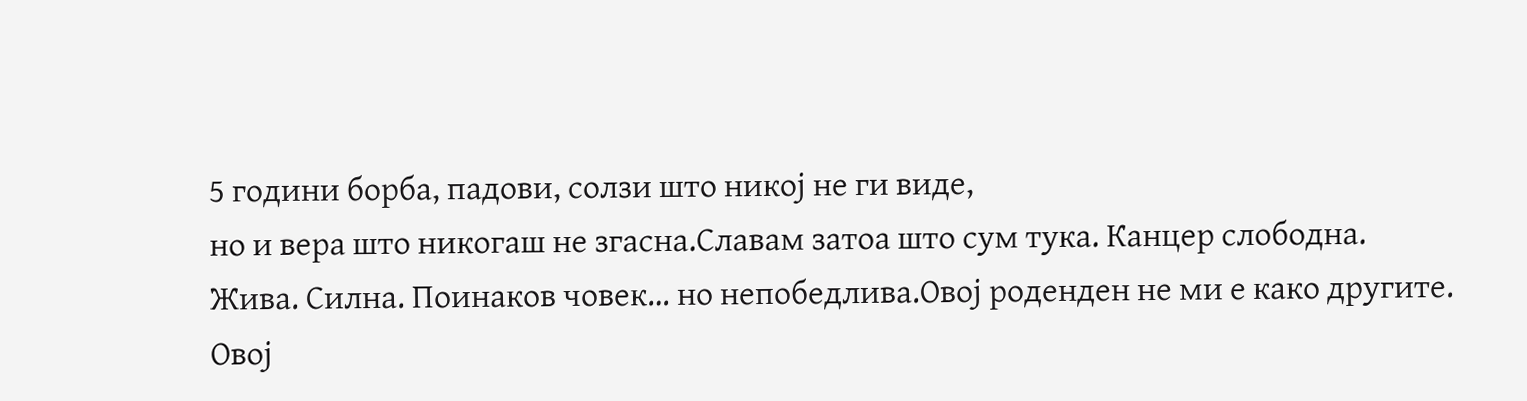5 години борба, падови, солзи што никој не ги виде,
но и вера што никогаш не згасна.Славам затоа што сум тука. Канцер слободна.
Жива. Силна. Поинаков човек… но непобедлива.Овој роденден не ми е како другите.
Овој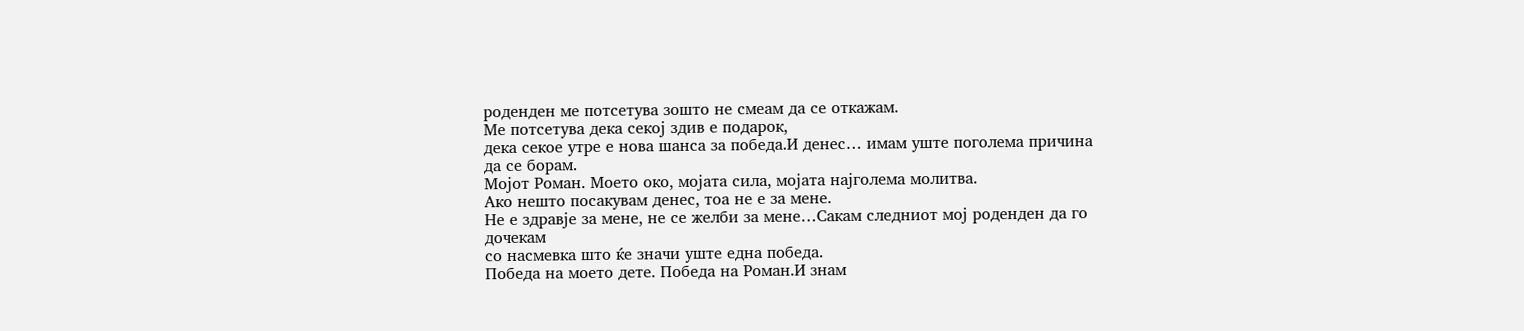роденден ме потсетува зошто не смеам да се откажам.
Ме потсетува дека секој здив е подарок,
дека секое утре е нова шанса за победа.И денес… имам уште поголема причина да се борам.
Мојот Роман. Моето око, мојата сила, мојата најголема молитва.
Ако нешто посакувам денес, тоа не е за мене.
Не е здравје за мене, не се желби за мене…Сакам следниот мој роденден да го дочекам
со насмевка што ќе значи уште една победа.
Победа на моето дете. Победа на Роман.И знам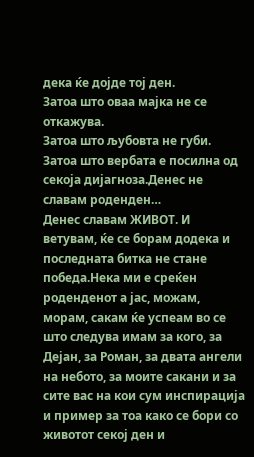дека ќе дојде тој ден.
Затоа што оваа мајка не се откажува.
Затоа што љубовта не губи.
Затоа што вербата е посилна од секоја дијагноза.Денес не славам роденден…
Денес славам ЖИВОТ. И ветувам, ќе се борам додека и последната битка не стане победа.Нека ми е среќен роденденот а јас, можам, морам, сакам ќе успеам во се што следува имам за кого, за Дејан, за Роман, за двата ангели на небото, за моите сакани и за сите вас на кои сум инспирација и пример за тоа како се бори со животот секој ден и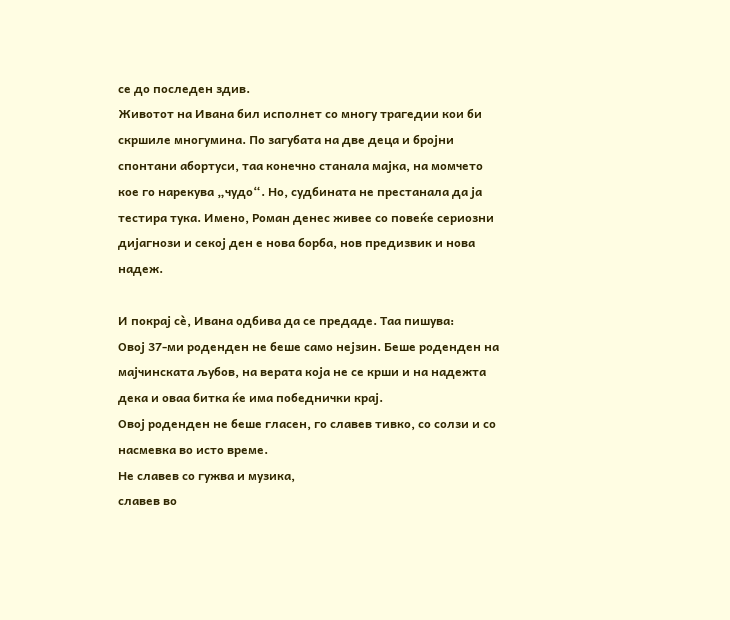се до последен здив.
Животот на Ивана бил исполнет со многу трагедии кои би скршиле многумина. По загубата на две деца и бројни спонтани абортуси, таа конечно станала мајка, на момчето кое го нарекува „чудо“. Но, судбината не престанала да ја тестира тука. Имено, Роман денес живее со повеќе сериозни дијагнози и секој ден е нова борба, нов предизвик и нова надеж.

И покрај сè, Ивана одбива да се предаде. Таа пишува:
Овој 37-ми роденден не беше само нејзин. Беше роденден на мајчинската љубов, на верата која не се крши и на надежта дека и оваа битка ќе има победнички крај.
Овој роденден нe беше гласен, го славев тивко, со солзи и со насмевка во исто време.
Не славев со гужва и музика,
славев во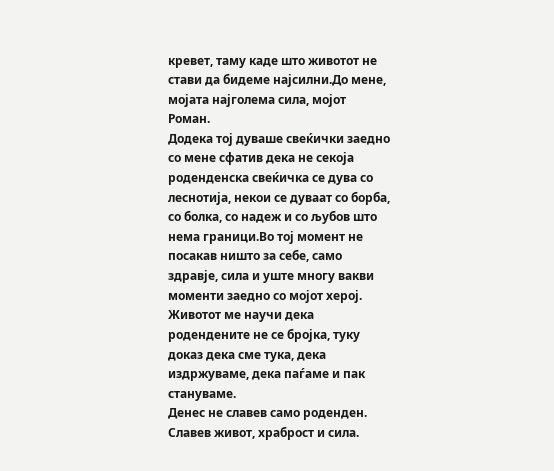кревет, таму каде што животот не стави да бидеме најсилни.До мене, мојата најголема сила, мојот Роман.
Додека тој дуваше свеќички заедно со мене сфатив дека не секоја роденденска свеќичка се дува со леснотија, некои се дуваат со борба, со болка, со надеж и со љубов што нема граници.Во тој момент не посакав ништо за себе, само здравје, сила и уште многу вакви моменти заедно со мојот херој.
Животот ме научи дека родендените не се бројкa, туку доказ дека сме тука, дека издржуваме, дека паѓаме и пак стануваме.
Денес не славев само роденден. Славев живот, храброст и сила.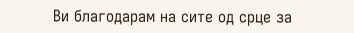Ви благодарам на сите од срце за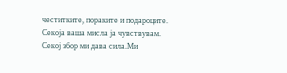честитките, пораките и подароците.
Секоја ваша мисла ја чувствувам.
Секој збор ми дава сила.Ми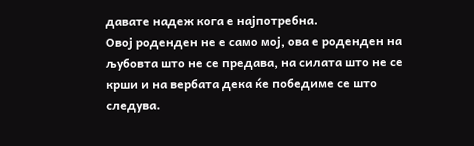давате надеж кога е најпотребна.
Овој роденден не е само мој, ова е роденден на љубовта што не се предава, на силата што не се крши и на вербата дека ќе победиме се што следува.